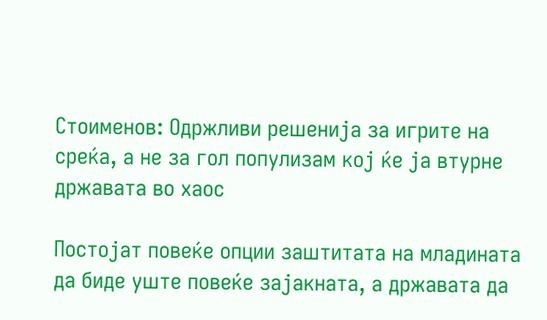Стоименов: Одржливи решенија за игрите на среќа, а не за гол популизам кој ќе ја втурне државата во хаос

Постојат повеќе опции заштитата на младината да биде уште повеќе зајакната, а државата да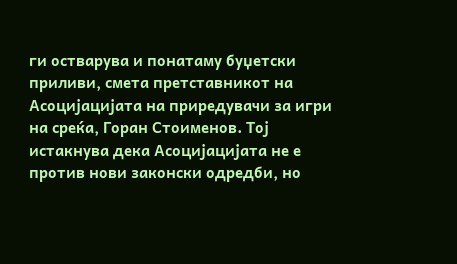ги остварува и понатаму буџетски приливи, смета претставникот на Асоцијацијата на приредувачи за игри на среќа, Горан Стоименов. Тој истакнува дека Асоцијацијата не е против нови законски одредби, но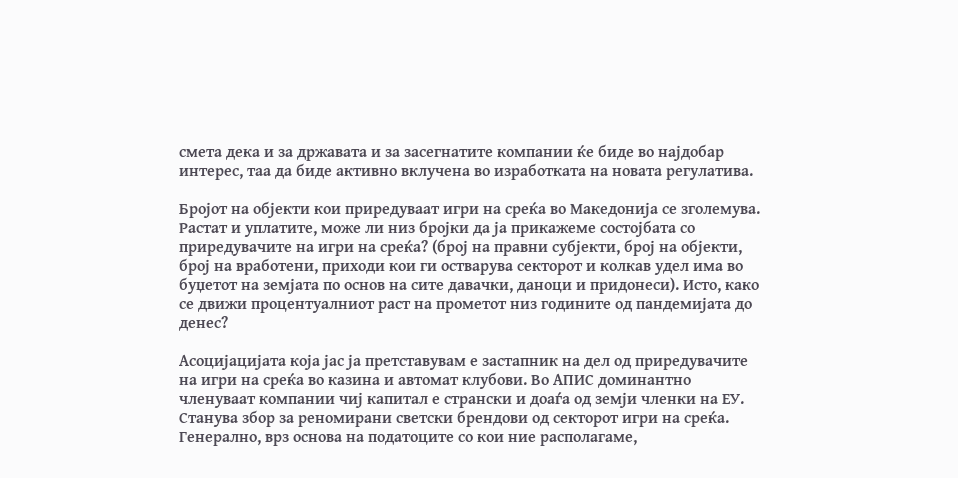смета дека и за државата и за засегнатите компании ќе биде во најдобар интерес, таа да биде активно вклучена во изработката на новата регулатива.

Бројот на објекти кои приредуваат игри на среќа во Македонија се зголемува. Растат и уплатите, може ли низ бројки да ја прикажеме состојбата со приредувачите на игри на среќа? (број на правни субјекти, број на објекти, број на вработени, приходи кои ги остварува секторот и колкав удел има во буџетот на земјата по основ на сите давачки, даноци и придонеси). Исто, како се движи процентуалниот раст на прометот низ годините од пандемијата до денес?

Асоцијацијата која јас ја претставувам е застапник на дел од приредувачите на игри на среќа во казина и автомат клубови. Во АПИС доминантно членуваат компании чиј капитал е странски и доаѓа од земји членки на ЕУ. Станува збор за реномирани светски брендови од секторот игри на среќа. Генерално, врз основа на податоците со кои ние располагаме,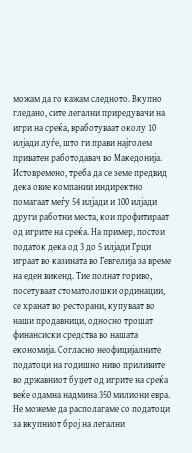можам да го кажам следното. Вкупно гледано, сите легални приредувачи на игри на среќа, вработуваат околу 10 илјади луѓе, што ги прави најголем приватен работодавач во Македонија. Истовремено, треба да се земе предвид дека овие компании индиректно помагаат меѓу 54 илјади и 100 илјади други работни места, кои профитираат од игрите на среќа. На пример, постои податок дека од 3 до 5 илјади Грци играат во казината во Гевгелија за време на еден викенд. Тие полнат гориво, посетуваат стоматолошки ординации, се хранат во ресторани, купуваат во наши продавници, односно трошат финансиски средства во нашата економија. Согласно неофицијалните податоци на годишно ниво приливите во државниот буџет од игрите на среќа веќе одамна надмина 350 милиони евра. Не можеме да располагаме со податоци за вкупниот број на легални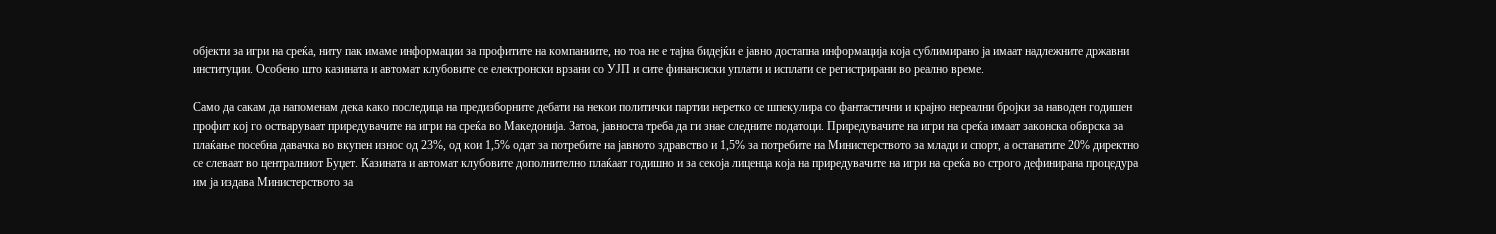објекти за игри на среќа, ниту пак имаме информации за профитите на компаниите, но тоа не е тајна бидејќи е јавно достапна информација која сублимирано ја имаат надлежните државни институции. Особено што казината и автомат клубовите се електронски врзани со УЈП и сите финансиски уплати и исплати се регистрирани во реално време.

Само да сакам да напоменам дека како последица на предизборните дебати на некои политички партии неретко се шпекулира со фантастични и крајно нереални бројки за наводен годишен профит кој го остваруваат приредувачите на игри на среќа во Македонија. Затоа, јавноста треба да ги знае следните податоци. Приредувачите на игри на среќа имаат законска обврска за плаќање посебна давачка во вкупен износ од 23%, од кои 1,5% одат за потребите на јавното здравство и 1,5% за потребите на Министерството за млади и спорт, а останатите 20% директно се слеваат во централниот Буџет. Казината и автомат клубовите дополнително плаќаат годишно и за секоја лиценца која на приредувачите на игри на среќа во строго дефинирана процедура им ја издава Министерството за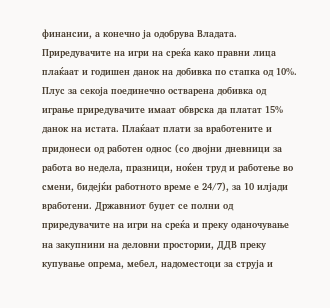финансии, а конечно ја одобрува Владата. Приредувачите на игри на среќа како правни лица плаќаат и годишен данок на добивка по стапка од 10%. Плус за секоја поединечно остварена добивка од играње приредувачите имаат обврска да платат 15% данок на истата. Плаќаат плати за вработените и придонеси од работен однос (со двојни дневници за работа во недела, празници, ноќен труд и работење во смени, бидејќи работното време е 24/7), за 10 илјади вработени. Државниот буџет се полни од приредувачите на игри на среќа и преку оданочување на закупнини на деловни простории, ДДВ преку купување опрема, мебел, надоместоци за струја и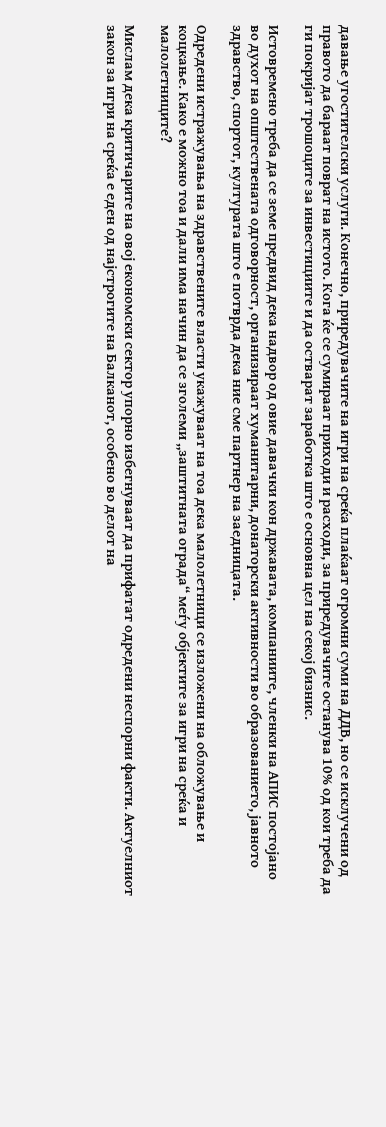давање угостителски услуги. Конечно, приредувачите на игри на среќа плаќаат огромни суми на ДДВ, но се исклучени од правото да бараат поврат на истото. Кога ќе се сумираат приходи и расходи, за приредувачите останува 10% од кои треба да ги покријат трошоците за инвестициите и да остварат заработка што е основна цел на секој бизнис.

Истовремено треба да се земе предвид дека надвор од овие давачки кон државата, компаниите, членки на АПИС постојано во духот на општествената одговорност, организираат хуманитарни, донаторски активности во образованието, јавното здравство, спортот, културата што е потврда дека ние сме партнер на заедницата.

Одредени истражувања на здравствените власти укажуваат на тоа дека малолетници се изложени на обложување и коцкање. Како е можно тоа и дали има начин да се зголеми „заштитната ограда“ меѓу објектите за игри на среќа и малолетниците?

Мислам дека критичарите на овој економски сектор упорно избегнуваат да прифатат одредени неспорни факти. Актуелниот закон за игри на среќа е еден од најстрогите на Балканот, особено во делот на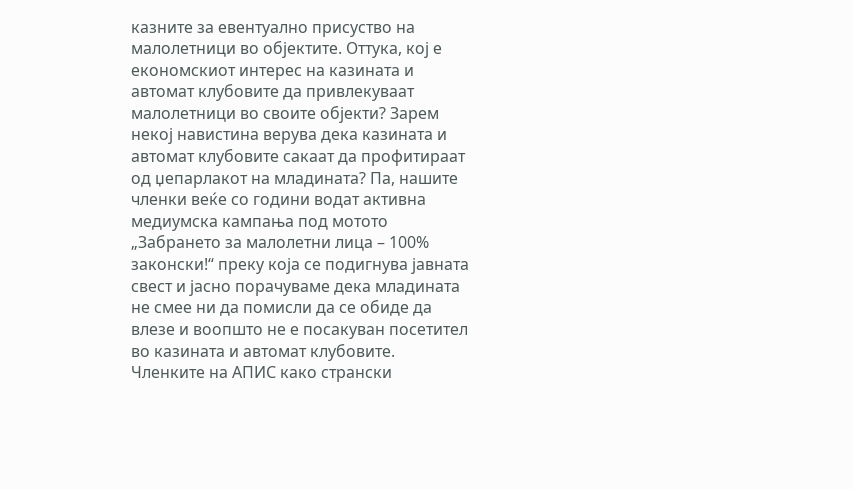казните за евентуално присуство на малолетници во објектите. Оттука, кој е економскиот интерес на казината и автомат клубовите да привлекуваат малолетници во своите објекти? Зарем некој навистина верува дека казината и автомат клубовите сакаат да профитираат од џепарлакот на младината? Па, нашите членки веќе со години водат активна медиумска кампања под мотото „Забрането за малолетни лица – 100% законски!“ преку која се подигнува јавната свест и јасно порачуваме дека младината не смее ни да помисли да се обиде да влезе и воопшто не е посакуван посетител во казината и автомат клубовите. Членките на АПИС како странски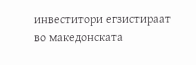инвеститори егзистираат во македонската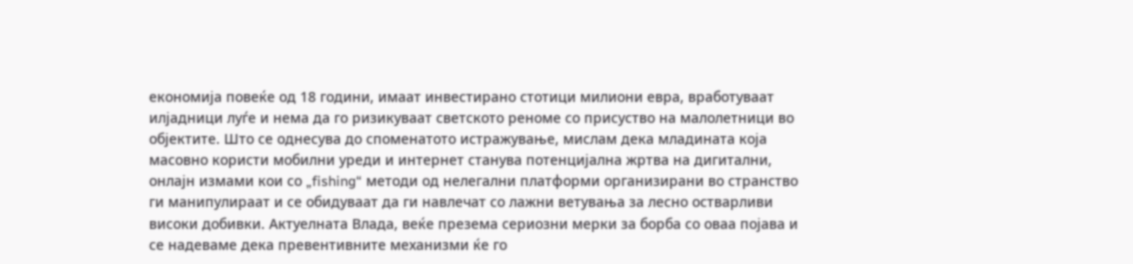економија повеќе од 18 години, имаат инвестирано стотици милиони евра, вработуваат илјадници луѓе и нема да го ризикуваат светското реноме со присуство на малолетници во објектите. Што се однесува до споменатото истражување, мислам дека младината која масовно користи мобилни уреди и интернет станува потенцијална жртва на дигитални, онлајн измами кои со „fishing“ методи од нелегални платформи организирани во странство ги манипулираат и се обидуваат да ги навлечат со лажни ветувања за лесно остварливи високи добивки. Актуелната Влада, веќе презема сериозни мерки за борба со оваа појава и се надеваме дека превентивните механизми ќе го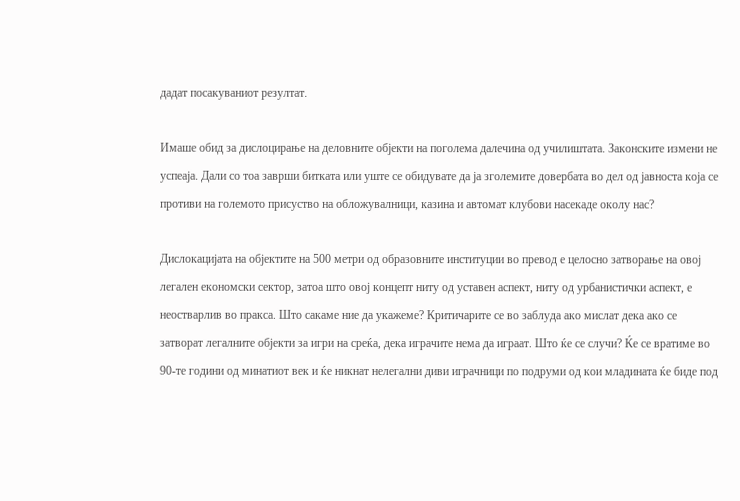дадат посакуваниот резултат.

Имаше обид за дислоцирање на деловните објекти на поголема далечина од училиштата. Законските измени не успеаја. Дали со тоа заврши битката или уште се обидувате да ја зголемите довербата во дел од јавноста која се противи на големото присуство на обложувалници, казина и автомат клубови насекаде околу нас?

Дислокацијата на објектите на 500 метри од образовните институции во превод е целосно затворање на овој легален економски сектор, затоа што овој концепт ниту од уставен аспект, ниту од урбанистички аспект, е неостварлив во пракса. Што сакаме ние да укажеме? Критичарите се во заблуда ако мислат дека ако се затворат легалните објекти за игри на среќа, дека играчите нема да играат. Што ќе се случи? Ќе се вратиме во 90-те години од минатиот век и ќе никнат нелегални диви играчници по подруми од кои младината ќе биде под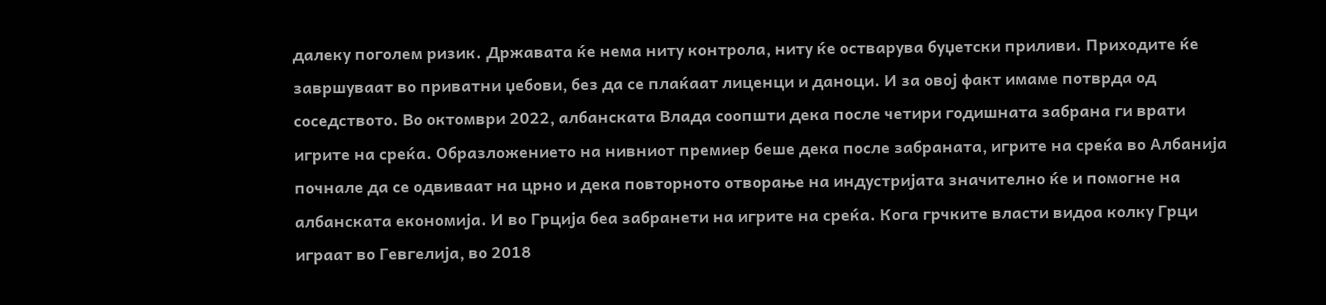далеку поголем ризик. Државата ќе нема ниту контрола, ниту ќе остварува буџетски приливи. Приходите ќе завршуваат во приватни џебови, без да се плаќаат лиценци и даноци. И за овој факт имаме потврда од соседството. Во октомври 2022, албанската Влада соопшти дека после четири годишната забрана ги врати игрите на среќа. Образложението на нивниот премиер беше дека после забраната, игрите на среќа во Албанија почнале да се одвиваат на црно и дека повторното отворање на индустријата значително ќе и помогне на албанската економија. И во Грција беа забранети на игрите на среќа. Кога грчките власти видоа колку Грци играат во Гевгелија, во 2018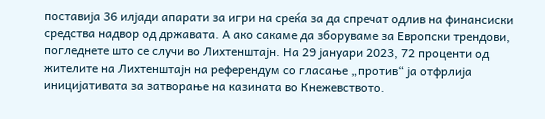поставија 36 илјади апарати за игри на среќа за да спречат одлив на финансиски средства надвор од државата. А ако сакаме да зборуваме за Европски трендови, погледнете што се случи во Лихтенштајн. На 29 јануари 2023, 72 проценти од жителите на Лихтенштајн на референдум со гласање „против“ ја отфрлија иницијативата за затворање на казината во Кнежевството.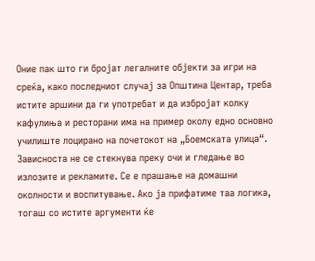Оние пак што ги бројат легалните објекти за игри на среќа, како последниот случај за Општина Центар, треба истите аршини да ги употребат и да избројат колку кафулиња и ресторани има на пример околу едно основно училиште лоцирано на почетокот на „Боемската улица“. Зависноста не се стекнува преку очи и гледање во излозите и рекламите. Се е прашање на домашни околности и воспитување. Ако ја прифатиме таа логика, тогаш со истите аргументи ќе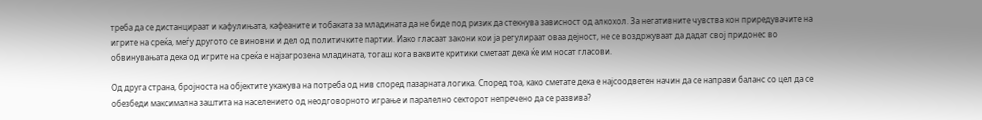треба да се дистанцираат и кафулињата, кафеаните и тобаката за младината да не биде под ризик да стекнува зависност од алкохол. За негативните чувства кон приредувачите на игрите на среќа, меѓу другото се виновни и дел од политичките партии. Иако гласаат закони кои ја регулираат оваа дејност, не се воздржуваат да дадат свој придонес во обвинувањата дека од игрите на среќа е најзагрозена младината, тогаш кога ваквите критики сметаат дека ќе им носат гласови.

Од друга страна, бројноста на објектите укажува на потреба од нив според пазарната логика. Според тоа, како сметате дека е најсоодветен начин да се направи баланс со цел да се обезбеди максимална заштита на населението од неодговорното играње и паралелно секторот непречено да се развива?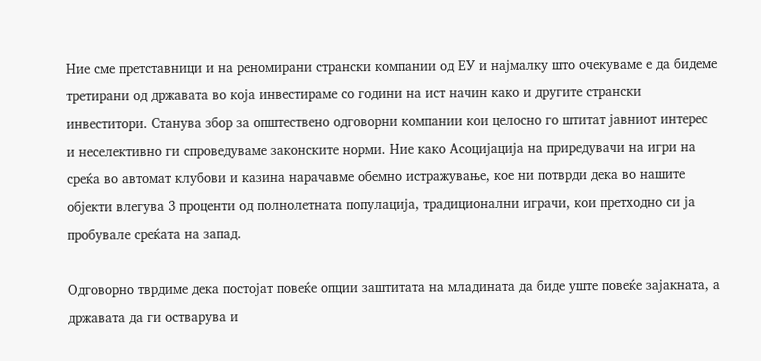Ние сме претставници и на реномирани странски компании од ЕУ и најмалку што очекуваме е да бидеме третирани од државата во која инвестираме со години на ист начин како и другите странски инвеститори. Станува збор за општествено одговорни компании кои целосно го штитат јавниот интерес и неселективно ги спроведуваме законските норми. Ние како Асоцијација на приредувачи на игри на среќа во автомат клубови и казина нарачавме обемно истражување, кое ни потврди дека во нашите објекти влегува 3 проценти од полнолетната популација, традиционални играчи, кои претходно си ја пробувале среќата на запад.

Одговорно тврдиме дека постојат повеќе опции заштитата на младината да биде уште повеќе зајакната, а државата да ги остварува и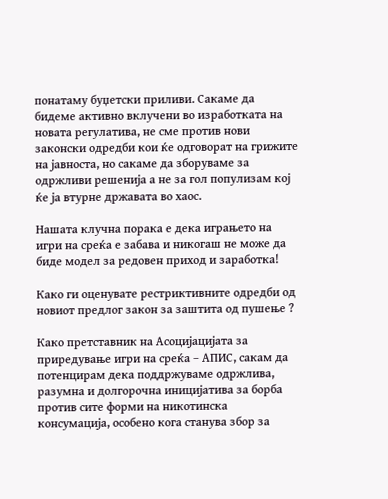понатаму буџетски приливи. Сакаме да бидеме активно вклучени во изработката на новата регулатива, не сме против нови законски одредби кои ќе одговорат на грижите на јавноста, но сакаме да зборуваме за одржливи решенија а не за гол популизам кој ќе ја втурне државата во хаос.

Нашата клучна порака е дека играњето на игри на среќа е забава и никогаш не може да биде модел за редовен приход и заработка!

Како ги оценувате рестриктивните одредби од новиот предлог закон за заштита од пушење ?

Како претставник на Асоцијацијата за приредување игри на среќа – АПИС, сакам да потенцирам дека поддржуваме одржлива, разумна и долгорочна иницијатива за борба против сите форми на никотинска консумација, особено кога станува збор за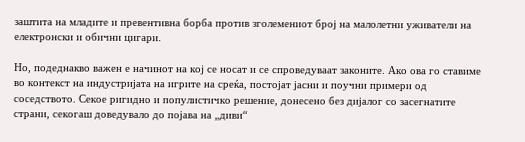заштита на младите и превентивна борба против зголемениот број на малолетни уживатели на електронски и обични цигари.

Но, подеднакво важен е начинот на кој се носат и се спроведуваат законите. Ако ова го ставиме во контекст на индустријата на игрите на среќа, постојат јасни и поучни примери од соседството. Секое ригидно и популистичко решение, донесено без дијалог со засегнатите страни, секогаш доведувало до појава на „диви“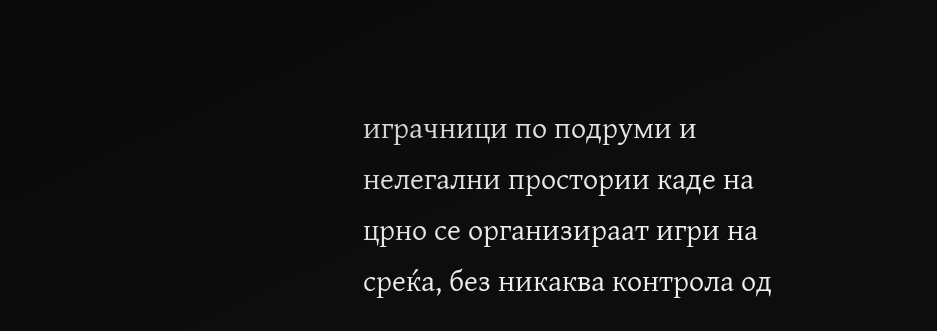играчници по подруми и нелегални простории каде на црно се организираат игри на среќа, без никаква контрола од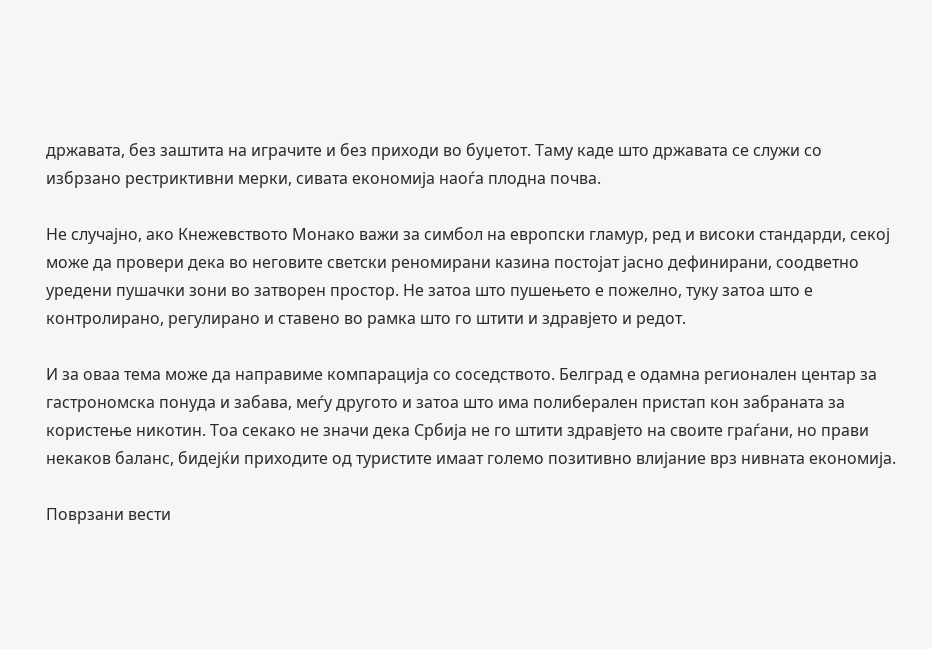државата, без заштита на играчите и без приходи во буџетот. Таму каде што државата се служи со избрзано рестриктивни мерки, сивата економија наоѓа плодна почва.

Не случајно, ако Кнежевството Монако важи за симбол на европски гламур, ред и високи стандарди, секој може да провери дека во неговите светски реномирани казина постојат јасно дефинирани, соодветно уредени пушачки зони во затворен простор. Не затоа што пушењето е пожелно, туку затоа што е контролирано, регулирано и ставено во рамка што го штити и здравјето и редот.

И за оваа тема може да направиме компарација со соседството. Белград е одамна регионален центар за гастрономска понуда и забава, меѓу другото и затоа што има полиберален пристап кон забраната за користење никотин. Тоа секако не значи дека Србија не го штити здравјето на своите граѓани, но прави некаков баланс, бидејќи приходите од туристите имаат големо позитивно влијание врз нивната економија.

Поврзани вести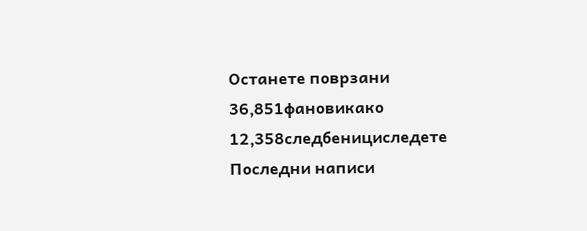Останете поврзани
36,851фановикако
12,358следбенициследете
Последни написи